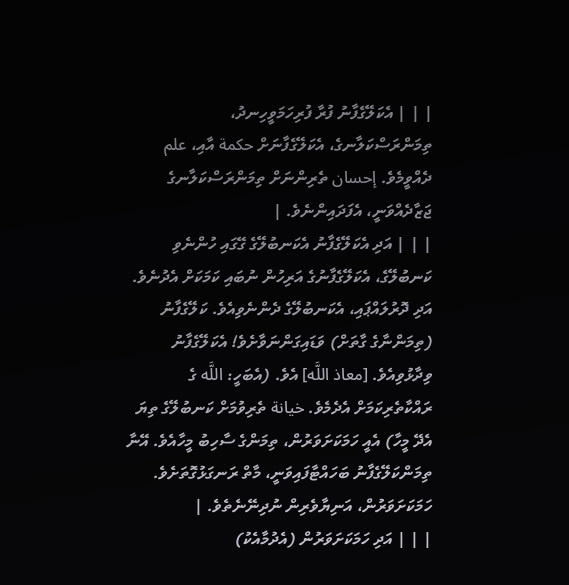| | | އެކަލޭގެފާނު ފުރާ ފުރިހަމަވީހިނދު، ތިމަންރަސްކަލާނގެ، އެކަލޭގެފާނަށް حكمة އާއި، علم ދެއްވީމެވެ. إحسان ތެރިންނަށް ތިމަންރަސްކަލާނގެ ޖަޒާދެއްވަނީ، އެފަދައިންނެވެ. |
| | | އަދި އެކަލޭގެފާނު އެކަނބުލޭގެ ގޭގައި ހުންނެވި ކަނބުލޭގެ، އެކަލޭގެފާނުގެ އަރިހުން ނުބައި ކަމަކަށް އެދުނެވެ. އަދި ދޮރުލައްޕައި، އެކަނބުލޭގެ ދެންނެވިއެވެ. ކަލޭގެފާނު (ތިމަންނާގެ ގާތަށް) ވަޑައިގަންނަވާށެވެ! އެކަލޭގެފާނު ވިދާޅުވިއެވެ. [معاذ اللَّه] އެވެ. (އެބަހީ: اللَّه ގެ ރައްކާތެރިކަމަށް އެދެމެވެ. خيانة ތެރިވުމަށް ކަނބުލޭގެ ތިޔަ އެދޭ މީހާ) އެއީ ހަމަކަށަވަރުން، ތިމަންގެ ސާހިބު މީހާއެވެ. އޭނާ ތިމަންކަލޭގެފާނު ބަހައްޓާފައިވަނީ، މާތް ރަނގަޅުގޮތަށެވެ. ހަމަކަށަވަރުން، އަނިޔާވެރިން ނުދިނޭނެތެވެ. |
| | | އަދި ހަމަކަށަވަރުން (އެދުމާއެކު)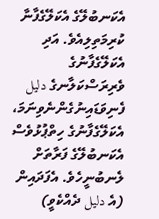އެކަނބުލޭގެ އެކަލޭގެފާނާ ކުރިމަތިލިއެވެ. އަދި އެކަލޭގެފާނުގެ ވެރިރަސްކަލާނގެ دليل ފެނިވަޑައިނުގެންނެވިނަމަ، އެކަލޭގެފާނުގެ ހިތްޕުޅުވެސް އެކަނބުލޭގެ ފަރާތަށް ލެނބުނީހެވެ. އެފަދައިން (އެ دليل ދެއްކެވީ)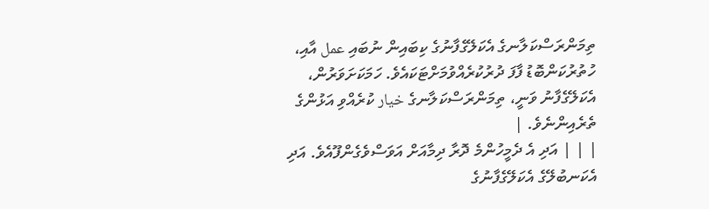ތިމަންރަސްކަލާނގެ އެކަލޭގެފާނުގެ ކިބައިން ނުބައި عمل އާއި، ހުތުރުކަންބޮޑު ފާފަ ދުރުކުރެއްވުމަށްޓަކައެވެ. ހަމަކަށަވަރުން، އެކަލޭގެފާނު ވަނީ، ތިމަންރަސްކަލާނގެ خيار ކުރެއްވި އަޅުންގެ ތެރެއިންނެވެ. |
| | | އަދި އެ ދެމީހުންމެ ދޮރާ ދިމާއަށް އަވަސްވެގެންފޫއެވެ. އަދި އެކަނބުލޭގެ އެކަލޭގެފާނުގެ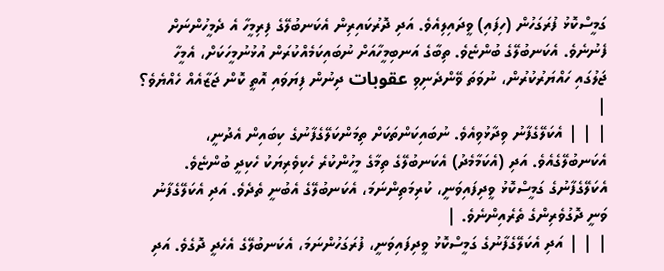ގަމީސްކޮޅު ފުރަގަހުން (ހިފައި) ވީދައިލިއެވެ. އަދި ދޮރުކައިރިން އެކަނބުލޭގެ ފިރިމީހާ އެ ދެމީހުންނަށް ފެނުނެވެ. އެކަނބުލޭގެ ބުންޏެވެ. ތިބާގެ އަނބިމީހާއަށް ނުބައިކަމެއްކުރަން އުޅުނުމީހަކަށް، އެމީހާ ޖަލުގައި ހައްޔަރުކުރުން، ނުވަތަ ވޭންދެނިވި عقوبات ދިނުން ފިޔަވައި އޮތީ ކޮން ޖަޒާއެއް ހެއްޔެވެ؟ |
| | | އެކަލޭގެފާނު ވިދާޅުވިއެވެ. ނުބައިކަންތަކަށް ތިމަންކަލޭގެފާނުގެ ކިބައިން އެދުނީ، އެކަނބުލޭގެއެވެ. އަދި (އެކަމާމެދު) އެކަނބުލޭގެ ތިމާގެ މީހުންކުރެ ހެކިވެރިޔަކު ހެކިދީ ބުންޏެވެ. އެކަލޭގެފާނުގެ ގަމީސްކޮޅު ވީދިފައިވަނީ، ކުރިމަތިންނަމަ، އެކަނބުލޭގެ އެބުނީ ތެދެވެ. އަދި އެކަލޭގެފާނު ވަނީ ދޮގުވެރިންގެ ތެރެއިންނެވެ. |
| | | އަދި އެކަލޭގެފާނުގެ ގަމީސްކޮޅު ވީދިފައިވަނީ، ފުރަގަހުންނަމަ، އެކަނބުލޭގެ އެހެދީ ދޮގެވެ. އަދި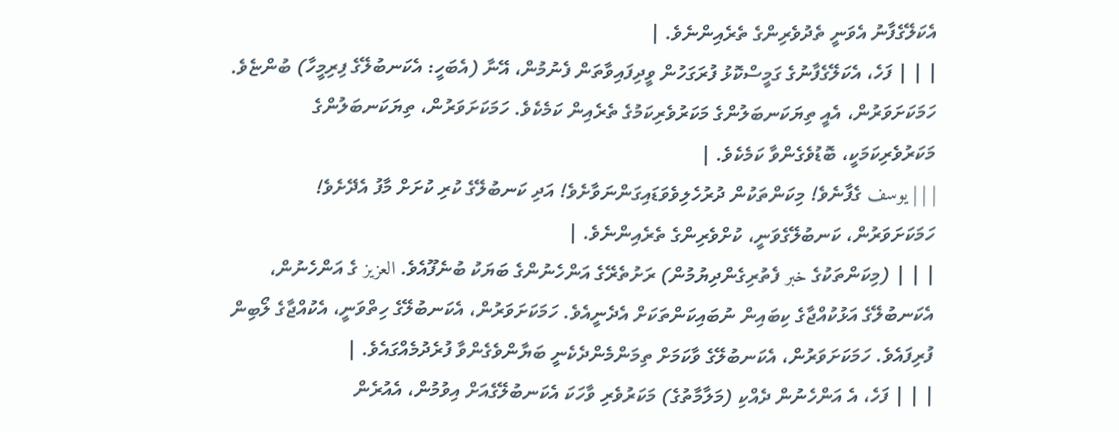އެކަލޭގެފާނު އެވަނީ ތެދުވެރިންގެ ތެރެއިންނެވެ. |
| | | ފަހެ، އެކަލޭގެފާނުގެ ގަމީސްކޮޅު ފުރަގަހުން ވީދިފައިވާތަން ފެނުމުން، އޭނާ (އެބަހީ: އެކަނބުލޭގެ ފިރިމީހާ) ބުންޏެވެ. ހަމަކަށަވަރުން، އެއީ ތިޔަކަނބަލުންގެ މަކަރުވެރިކަމުގެ ތެރެއިން ކަމެކެވެ. ހަމަކަށަވަރުން، ތިޔަކަނބަލުންގެ މަކަރުވެރިކަމަކީ، ބޮޑުވެގެންވާ ކަމެކެވެ. |
| | | يوسف ގެފާނެވެ! މިކަންތަކުން ދުރުހެލިވެވަޑައިގަންނަވާށެވެ! އަދި ކަނބުލޭގެ ކުރި ކުށަށް މާފު އެދޭށެވެ! ހަމަކަށަވަރުން، ކަނބުލޭގެވަނީ، ކުށްވެރިންގެ ތެރެއިންނެވެ. |
| | | (މިކަންތަކުގެ خبر ފެތުރިގެންދިޔުމުން) ރަށުތެރޭގެ އަންހެނުންގެ ބަޔަކު ބުނެފޫއެވެ. العزيز ގެ އަންހެނުން، އެކަނބުލޭގެ އަޅުކުއްޖާގެ ކިބައިން ނުބައިކަންތަކަށް އެދެނީއެވެ. ހަމަކަށަވަރުން، އެކަނބުލޭގެ ހިތްވަނީ، އެކުއްޖާގެ ލޯބިން ފުރިފައެވެ. ހަމަކަށަވަރުން، އެކަނބުލޭގެ ވާކަމަށް ތިމަންމެންދެކެނީ ބަޔާންވެގެންވާ ފުރެދުމެއްގައެވެ. |
| | | ފަހެ، އެ އަންހެނުން ދެއްކި (މަލާމާތުގެ) މަކަރުވެރި ވާހަކަ އެކަނބުލޭގެއަށް އިވުމުން، އެއުރެން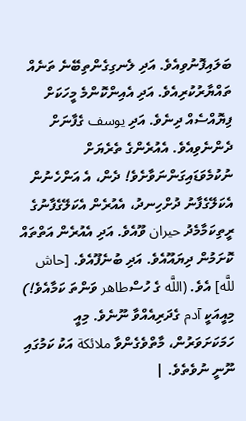ބަލައިފޮނުވިއެވެ. އަދި ލެނގިގެންތިބޭނެ ތަނެއް ތައްޔާރުކުރިއެވެ. އަދި އެއިންކޮންމެ މީހަކަށް ފިޔޮއްސެއް ދިނެވެ. އަދި يوسف ގެފާނަށް ދެންނެވިއެވެ. އެއުރެންގެ ތެރެޔަށް ނުކުމެވަޑައިގަންނަވާށެވެ! ދެން، އެ އަންހެނުން އެކަލޭގެފާނު ދުށްހިނދު، އެއުރެން އެކަލޭގެފާނުގެ ރީތިކަމާމެދު حيران ވޫއެވެ. އަދި އެއުރެން އަތްތައް ކޮށަމުން ދިޔައޫއެވެ. އަދި ބުނެފޫއެވެ. [حاش للَّه] އެވެ. (اللَّه ގެ ހުސްطاهر ވަންތަ ކަމާއެވެ!) މިއީއަކީ آدم ގެދަރިއެއްވާ ނޫނެވެ. މިއީ ހަމަކަށަވަރުން، މާތްވެގެންވާ ملائكة އަކު ކަމުގައި ނޫނީ ނުވެތެވެ. |